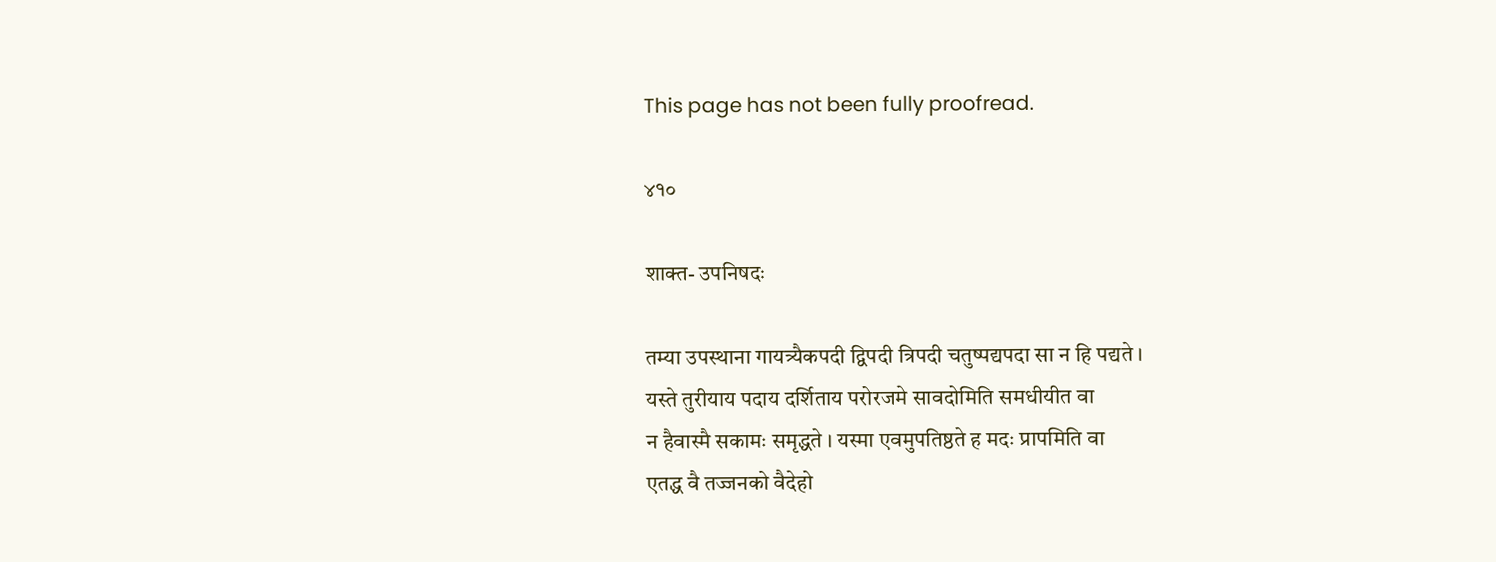This page has not been fully proofread.

४१०

शाक्त- उपनिषदः

तम्या उपस्थाना गायत्र्यैकपदी द्विपदी त्रिपदी चतुष्पद्यपदा सा न हि पद्यते ।
यस्ते तुरीयाय पदाय दर्शिताय परोरजमे सावदोमिति समधीयीत वा
न हैवास्मै सकामः समृद्धते । यस्मा एवमुपतिष्ठते ह मदः प्रापमिति वा
एतद्ध वै तज्जनको वैदेहो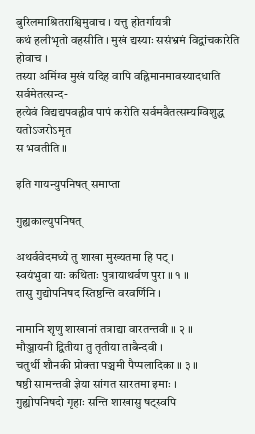बुरिलमाश्रितराश्विमुवाच । यत्तु होतर्गायत्री
कथं हलीभृतो वहसीति । मुखं द्यस्याः ससंभ्रमं विद्वांचकारेति होवाच ।
तस्या अमिंग्व मुखं यदिह वापि वह्निमानमावस्यादधाति सर्वमेतत्सन्द-
हत्येवं विद्यद्यपवह्नीव पापं करोति सर्वमवैतत्सम्यग्विशुद्ध यतोऽजरोऽमृत
स भवतीति ॥

इति गायन्युपनिषत् समाप्ता

गुह्यकाल्युपनिषत्

अथर्ववेदमध्ये तु शाखा मुख्यतमा हि पट् ।
स्वयंभुवा याः कथिताः पुत्रायाथर्वण पुरा ॥ १ ॥
तासु गुद्योपनिषद स्तिष्ठन्ति वरवर्णिनि ।

नामानि शृणु शाखानां तत्राद्या वारतन्तवी ॥ २ ॥
मौञ्जायनी द्वितीया तु तृतीया ताबैन्दवी ।
चतुर्थी शौनकी प्रोक्ता पञ्चमी पैप्पलादिका ॥ ३ ॥
षष्ठी सामन्तवी ज्ञेया सांगत सारतमा इमाः ।
गुह्योपनिषदो गृहाः सन्ति शाखासु षट्स्वपि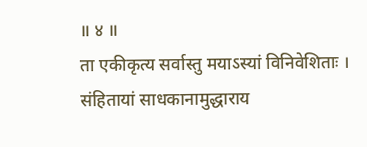॥ ४ ॥
ता एकीकृत्य सर्वास्तु मयाऽस्यां विनिवेशिताः ।
संहितायां साधकानामुद्धाराय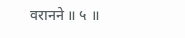वरानने ॥ ५ ॥